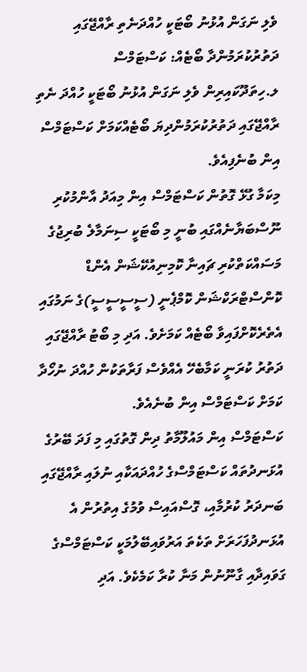ވެލި ނަގަން އުޅުނު ބޯޓަކީ ހުއްދަނެތި ރާއްޖޭގައި ދަތުރުކުރަމުންދާ ބޯޓެއް: ކަސްޓަމްސް
ލ.ހިތަދޫކައިރިން ވެލި ނަގަން އުޅުނު ބޯޓަކީ ހުއްދަ ނެތި ރާއްޖޭގައި ދަތުރުކުރަމުންދިޔަ ބޯޓެއްކަމަށް ކަސްޓަމްސް އިން ބުނެފިއެވެ.
މިކަމާ ގުޅޭ ގޮތުން ކަސްޓަމްސް އިން މިއަދު އާންމުކުރި ނޫސްބަޔާނެއްގައި ބުނީ މި ބޯޓަކީ ސިނަމާލެ ބުރިޖުގެ މަސައްކަތްކުރި ޗައިނާ ކޮމިނިއުކޭޝަން އެންޑް ކޮންސްޓްރަކްޝަން ކޮމްޕެނީ (ސީސީސީސީ)ގެ ނަމުގައި އެތެރެކޮށްފައިވާ ބޯޓެއް ކަމަށެވެ. އަދި މި ބޯޓު ރާއްޖޭގައި ދަތުރު ކުރަނީ ކަމާބެހޭ އެއްވެސް ފަރާތަކުން ހުއްދަ ނުހޯދާ ކަމަށް ކަސްޓަމްސް އިން ބުނެއެވެ.
ކަސްޓަމްސް އިން މައުލޫމާތު ދިން ގޮތުގައި މި ފަދަ ބޭރުގެ އުޅަނދުތައް ކަސްޓަމްސްގެ ހުއްދައަކާއި ނުލައި ރާއްޖޭގައި ބަނދަރު ކުރުމާއި، ގޮސްއައިސް ވުމުގެ އިތުރުން އެ އުޅަނދުފަހަރަށް ތަކެތަ އަރުވައިބޭލުމަކީ ކަސްޓަމްސްގެ ގަވައިދާއި ގާނޫނުން މަނާ ކުރާ ކަމެކެވެ. އަދި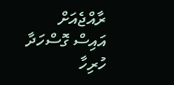ރާއްޖެއަށް އައިސް ގޮސްހަދާ ހުރިހާ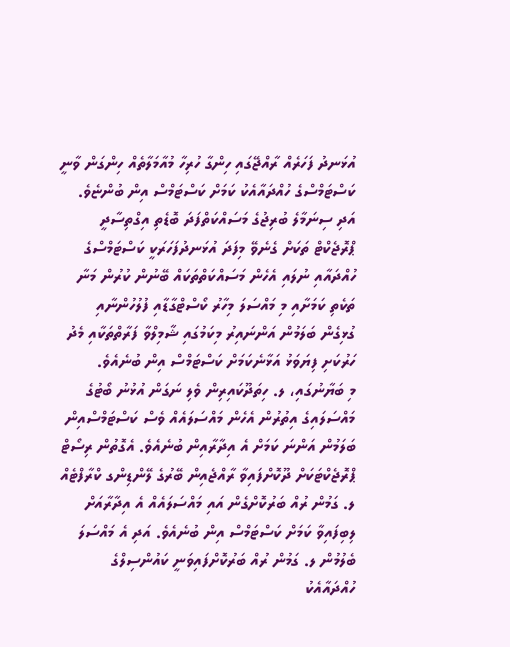އުޅަނދު ފަހަރެއް ރާއްޖޭގައި ހިންގާ ހުރިހާ މުއާމަލާތެއް ހިންގަން ވާނީ ކަސްޓަމްސްގެ ހުއްދައާއެކު ކަމަށް ކަސްޓަމްސް އިން ބުންޏެވެ.
އަދި ސިނަމާލެ ބުރިޖުގެ މަސައްކަތްފަދަ ބޮޑެތި އިގްތިސާދީ ޕްރޮޖެކްޓް ތަކަށް ގެނެވޭ މިފަދަ އުޅަނދުފަހަރަކީ ކަސްޓަމްސްގެ ހުއްދައާއި ނުލައި އެހެން މަސައްކަތްތަކައް ބޭނުން ކުރުން މަނާ ތަކެތި ކަމަށާއި މި މައްސަލަ މިހާރު ކޯސްޓްގާޑާއި ފުލުހުންނާއި ގުޅިގެން ބަލަމުން އަންނައިރު މިކަމުގައި ޝާމިލްވާ ފަރާތްތަކާއި މެދު ހަރުކަށި ފިޔަވަޅު އަޅާނެކަމަށް ކަސްޓަމްސް އިން ބުނެއެވެ.
މި ބަޔާނުގައި، ލ. ހިތަދޫކައިރިން ވެލި ނަގަން އުޅުނު ބޯޓުގެ މައްސަލައިގެ އިތުރުން އެހެން މައްސަލައެއް ވެސް ކަސްޓަމްސްއިން ބަލަމުން އަންނަ ކަމަށް އެ އިދާރާއިން ބުނެއެވެ. އެގޮތުން ރިސޯޓް ޕްރޮޖެކްޓަކަށް ދޫކޮށްފައިވާ ރާއްޖެއިން ބޭރުގެ ލޭންޑިންގ ކްރާފްޓެއް ލ. ގަމުން ރުއް ބަރުކޮށްގެން އައި މައްސަލައެއް އެ އިދާރާއަށް ލިބިފައިވާ ކަމަށް ކަސްޓަމްސް އިން ބުނެއެވެ. އަދި އެ މައްސަލަ ބެލުމުން ލ. ގަމުން ރުއް ބަރުކޮށްފައިވަނީ ކައުންސިލްގެ ހުއްދައާއެކު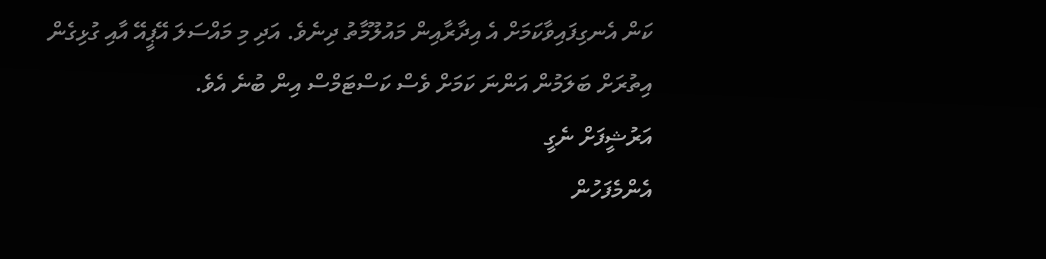ކަން އެނގިފައިވާކަމަށް އެ އިދާރާއިން މައުލޫމާތު ދިނެވެ. އަދި މި މައްސަލަ އޭޕީއޭ އާއި ގުޅިގެން އިތުރަށް ބަލަމުން އަންނަ ކަމަށް ވެސް ކަސްޓަމްސް އިން ބުނެ އެވެ.
އަރުޝީފަށް ނެގީ
އެންމެފަހުން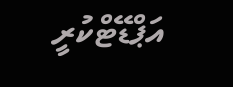އަޕްޑޭޓްކުރީ